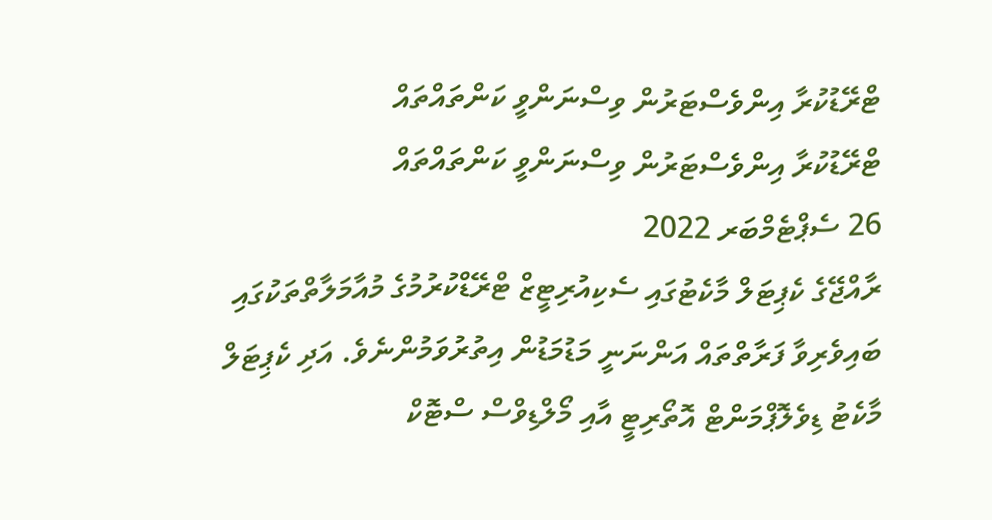ޓްރޭޑުކުރާ އިންވެސްޓަރުން ވިސްނަންވީ ކަންތައްތައް
ޓްރޭޑުކުރާ އިންވެސްޓަރުން ވިސްނަންވީ ކަންތައްތައް
26 ސެޕްޓެމްބަރ 2022
ރާއްޖޭގެ ކެޕިޓަލް މާކެޓުގައި ސެކިއުރިޓީޒް ޓްރޭޑްކުރުމުގެ މުއާމަލާތްތަކުގައި ބައިވެރިވާ ފަރާތްތައް އަންނަނީ މަޑުމަޑުން އިތުރުވަމުންނެވެ. އަދި ކެޕިޓަލް މާކެޓު ޑިވެލޮޕްމަންޓް އޮތޯރިޓީ އާއި މޯލްޑިވްސް ސްޓޮކް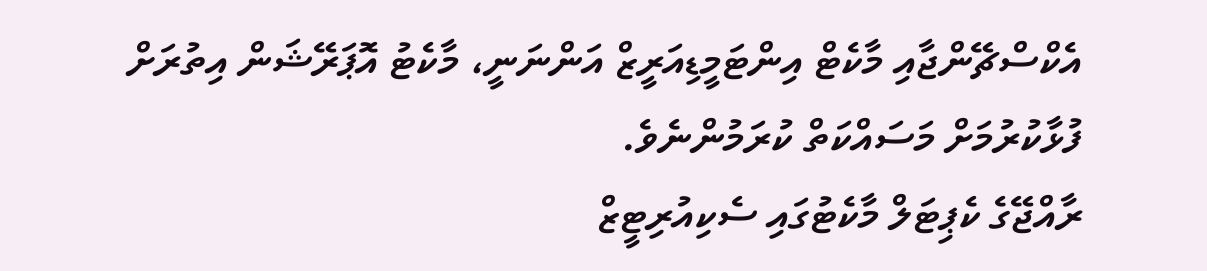އެކްސްޗޭންޖާއި މާކެޓް އިންޓަމީޑިއަރީޒް އަންނަނީ، މާކެޓު އޮޕަރޭޝަން އިތުރަށް ފުޅާކުރުމަށް މަސައްކަތް ކުރަމުންނެވެ.
ރާއްޖޭގެ ކެޕިޓަލް މާކެޓުގައި ސެކިއުރިޓީޒް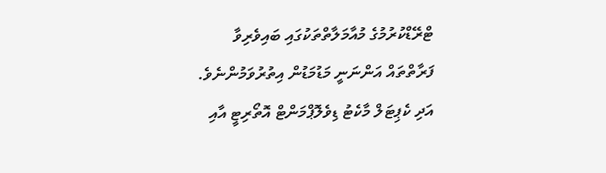ޓްރޭޑްކުރުމުގެ މުއާމަލާތްތަކުގައި ބައިވެރިވާ ފަރާތްތައް އަންނަނީ މަޑުމަޑުން އިތުރުވަމުންނެވެ. އަދި ކެޕިޓަލް މާކެޓު ޑިވެލޮޕްމަންޓް އޮތޯރިޓީ އާއި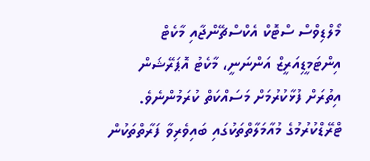މޯލްޑިވްސް ސްޓޮކް އެކްސްޗޭންޖާއި މާކެޓް އިންޓަމީޑިއަރީޒް އަންނަނީ، މާކެޓު އޮޕަރޭޝަން އިތުރަށް ފުޅާކުރުމަށް މަސައްކަތް ކުރަމުންނެވެ.
ޓްރޭޑްކުރުމުގެ މުއާމަލާތްތަކުގައި ބައިވެރިވާ ފަރާތްތަކުން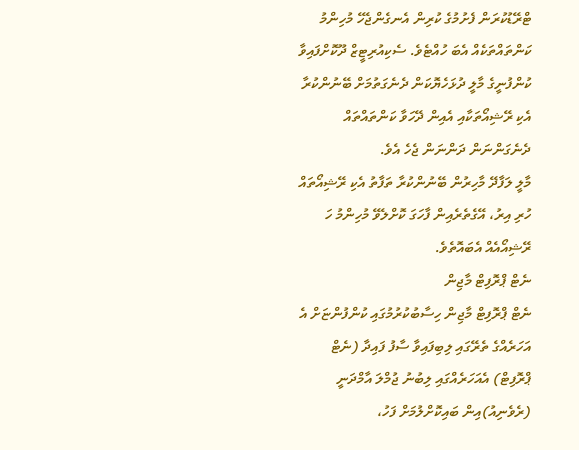ޓްރޭޑުކުރަން ފެށުމުގެ ކުރިން އެނގެންޖެހޭ މުހިންމު ކަންތައްތަކެއް އެބަ ހުއްޓެވެ. ސެކިއުރިޓީޒް ދޫކޮށްފައިވާ ކުންފުނީގެ މާލީ ދުޅަހެޔޮކަން ދެނެގަތުމަށް ބޭނުންކުރާ އެކި ރޭޝިއޯތަކާއި އެއިން ދޭހަވާ ކަންތައްތައް ދެނެގަންނަން ދަންނަން ޖެހެ އެވެ.
މާލީ ލަފާދޭ މާހިރުން ބޭނުންކުރާ ތަފާތު އެކި ރޭޝިއޯތައް ހުރި އިރު، އޭގެތެރެއިން ފާހަގަ ކޮށްލެވޭ މުހިންމު ހަ ރޭޝިއޯއެއް އެބައޮތެވެ.
ނެޓް ޕްރޮފިޓް މާޖިން
ނެޓް ޕްރޮފިޓް މާޖިން ހިސާބުކުރުމުގައި ކުންފުންޏަށް އެ އަހަރެއްގެ ތެރޭގައި ލިބިފައިވާ ސާފު ފައިދާ (ނެޓް ޕްރޮފިޓް) އެއަހަރެއްގައި ލިބުނު ޖުމްލަ އާމްދަނީ (ރެވެނިއު)އިން ބައިކޮށްލުމަށް ފަހު،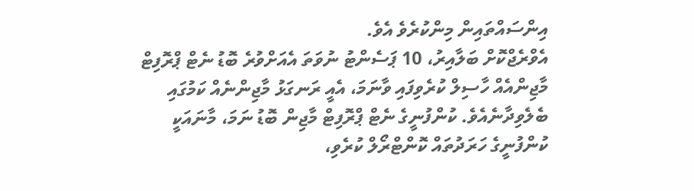އިންސައްތައިން މިންކުރެވެ އެވެ.
އެވްރެޖްކޮށް ބަލާއިރު، 10 ޕަސެންޓު ނުވަތަ އެއަށްވުރެ ބޮޑު ނެޓް ޕްރޮފިޓް މާޖިންއެއް ހާސިލް ކުރެވިފައި ވާނަމަ، އެއީ ރަނގަޅު މާޖިންނެއް ކަމުގައި ބެލެވިދާނެއެވެ. ކުންފުނީގެ ނެޓް ޕްރޮފިޓް މާޖިން ބޮޑު ނަމަ، މާނައަކީ ކުންފުނީގެ ހަރަދުތައް ކޮންޓްރޯލް ކުރެވި،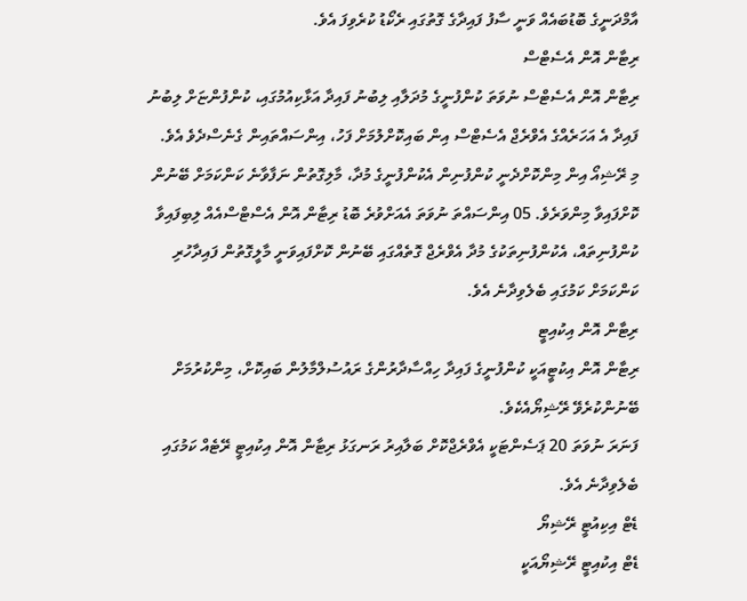އާމްދަނީގެ ބޮޑުބައެއް ވަނީ ސާފު ފައިދާގެ ގޮތުގައި ރެކޯޑު ކުރެވިފަ އެވެ.
ރިޓާން އޮން އެސެޓްސް
ރިޓާން އޮން އެސެޓްސް ނުވަތަ ކުންފުނީގެ މުދަލާއި ލިބުނު ފައިދާ އަޅާކިއުމުގައި، ކުންފުންޏަށް ލިބުނު ފައިދާ އެ އަހަރެއްގެ އެވްރެޖް އެސެޓްސް އިން ބައިކޮށްލުމަށް ފަހު، އިންސައްތައިން ގެނެސްދެވެ އެވެ.
މި ރޭޝިއޯ އިން މިންކޮށްދެނީ ކުންފުނިން އެކުންފުނީގެ މުދާ، މާލިގޮތުން ނަފާވާނެ ކަންކަމަށް ބޭނުން ކޮށްފައިވާ މިންވަރެވެ. 05 އިންސައްތަ ނުވަތަ އެއަށްވުރެ ބޮޑު ރިޓާން އޮން އެސްޓްސްއެއް ލިބިފައިވާ ކުންފުނިތައް، އެކުންފުނިތަކުގެ މުދާ އެވްރެޖް ގޮތެއްގައި ބޭނުން ކޮށްފައިވަނީ މާލީގޮތުން ފައިދާހުރި ކަންކަމަށް ކަމުގައި ބެލެވިދާނެ އެވެ.
ރިޓާން އޮން އިކުއިޓީ
ރިޓާން އޮން އިކުޓީއަކީ ކުންފުނީގެ ފައިދާ ހިއްސާދާރުންގެ ރައުސުލްމާލުން ބައިކޮށް، މިންކުރުމަށް ބޭނުންކުރެވޭ ރޭޝިޔޯއެކެވެ.
ފަނަރަ ނުވަތަ 20 ޕަސެންޓަކީ އެވްރެޖްކޮށް ބަލާއިރު ރަނގަޅު ރިޓާން އޮން އިކުއިޓީ ރޭޓެއް ކަމުގައި ބެލެވިދާނެ އެވެ.
ޑެޓް އިކިއުޓީ ރޭޝިޔޯ
ޑެޓް އިކުއިޓީ ރޭޝިޔޯއަކީ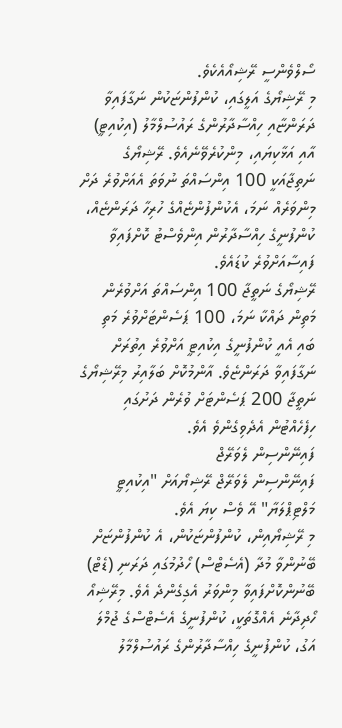ސޯލްވެންސީ ރޭޝިއޯއެކެވެ.
މި ރޭޝިޔޯގެ އަލީގައި، ކުންފުންޏަކުން ނަގާފައިވާ ދަރަންޏާއި ހިއްސާދާރުންގެ ރައުސުލްމާލު (އިކުއިޓީ) އާއި އަޅާކިޔައި، މިންކުރެވޭނެއެވެ. ރޭޝިޔޯގެ ނަތިޖާއަކީ 100 އިންސައްތަ ނުވަތަ އެއަށްވުރެ ދަށް މިންވަރެއް ނަމަ، އެކުންފުންޏެއްގެ ހުރިހާ ދަރަންޏެއް، ކުންފުނީގެ ހިއްސާދާރުން އިންވެސްޓު ކޮށްފައިވާ ފައިސާއަށްވުރެ ކުޑައެވެ.
ރޭޝިޔޯގެ ނަތީޖާ 100 އިންސައްތަ އަށްވުރެން މަތިން ދައްކާ ނަމަ، 100 ޕަސެންޓަށްވުރެ މަތި ބައި އެއީ ކުންފުނީގެ އިކުއިޓީ އަށްވުރެ އިތުރަށް ނަގާފައިވާ ދަރަންޏެވެ. އާންމުކޮށް ބަލާއިރު މިރޭޝިޔޯގެ ނަތީޖާ 200 ޕަސެންޓަށް ވުރެން ދަށުގައި ހިފެހެއްޓުން އެދެވިގެންވެ އެވެ.
ފައިނޭންސިން ލެވަރޭޖް
ފައިނޭންސިން ލެވަރޭޖް ރޭޝިޔޯއަށް "އިކުއިޓީ މަލްޓިޕްލަޔާ" އޭ ވެސް ކިޔަ އެވެ.
މި ރޭޝިޔޯއިން، ކުންފުންޏަކުން، އެ ކުންފުންޏަށް ބޭނުންވާ މުދާ (އެސެޓްސް) ހޯދުމުގައި ދަރަނި (ޑެޓް) ބޭނުންކޮށްފައިވާ މިންވަރު އެގިގެންދެ އެވެ. މިރޭޝިއޯ ހޯދިދާނެ އެއްގޮތަކީ، ކުންފުނީގެ އެސެޓްސްގެ ޖުމްލަ އަގު، ކުންފުނީގެ ހިއްސާދާރުންގެ ރައުސުލްމާލު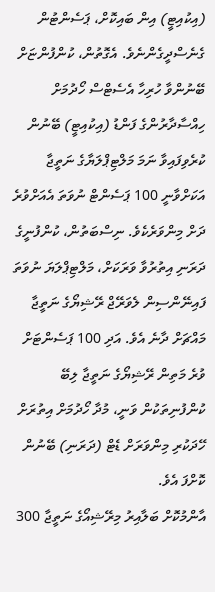(އިކުއިޓީ) އިން ބައިކޮށް، ޕަސެންޓުން ގެނެސްދީގެންނެވެ. އެގޮތުން، ކުންފުންޏަށް ބޭނުންވާ ހުރިހާ އެސެޓްސް ހޯދުމަށް ހިއްސާދާރުންގެ ފަންޑު (އިކުއިޓީ) ބޭނުން ކުރެވިފައިވާ ނަމަ މަލްޓިޕްލަޔާގެ ނަތީޖާ އަކަށްވާނީ 100 ޕަސެންޓް ނުވަތަ އެއަށްވުރެ ދަށް މިންވަރެކެވެ. ނިސްބަތުން، ކުންފުނީގެ ދަރަނި އިތުރުވާ ވަރަކަށް، މަލްޓިޕްލަޔަ ނުވަތަ ފައިނޭންސިން ލެވަރޭޖް ރޭޝިޔޯގެ ނަތީޖާ މައްޗަށް ދާނެ އެވެ. އަދި 100 ޕަސެންޓަށް ވުރެ މަތިން ރޭޝިޔޯގެ ނަތީޖާ ލިބޭ ކުންފުނިތަކުން ވަނީ، މުދާ ހޯދުމަށް އިތުރަށް ހޭދަކުރި މިންވަރަށް ޑެޓް (ދަރަނި) ބޭނުން ކޮށްފަ އެވެ.
އާންމުކޮށް ބަލާއިރު މިރޭޝިއޯގެ ނަތީޖާ 300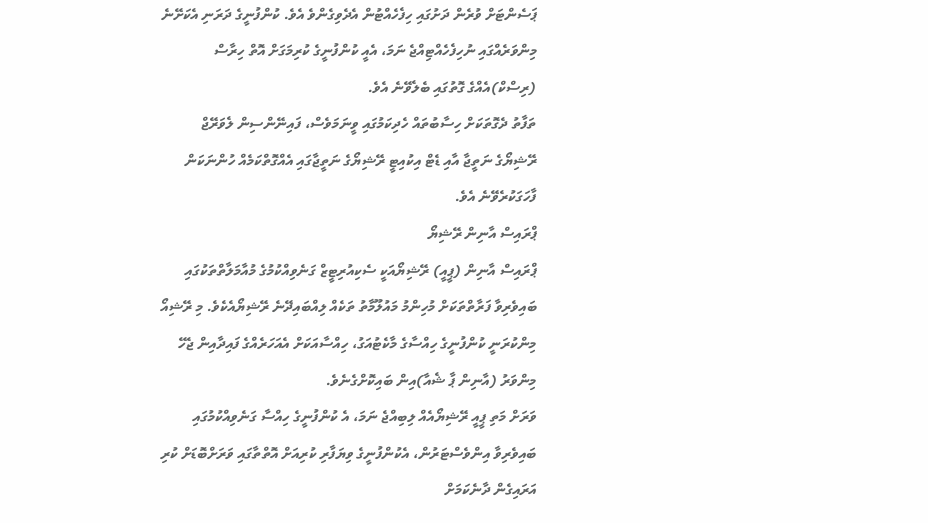ޕަސެންޓަށް ވުރެން ދަށުގައި ހިފެހެއްޓުން އެދެވިގެންވެ އެވެ. ކުންފުނީގެ ދަރަނި އެކަށޭނެ މިންވަރެއްގައި ނުހިފެހެއްޓިއްޖެ ނަމަ، އެއީ ކުންފުނީގެ ކުރިމަގަށް އޮތް ހިރާސް (ރިސްކް)އެއްގެ ގޮތުގައި ބެލެވޭނެ އެވެ.
ތަފާތު ދެގޮތަކަށް ހިސާބުތައް ހެދިކަމުގައި ވީނަމަވެސް، ފައިނޭންސިން ލެވަރޭޖް ރޭޝިޔޯގެ ނަތީޖާ އާއި ޑެޓް އިކުއިޓީ ރޭޝިޔޯގެ ނަތީޖާގައި އެއްގޮތްކަމެއް ހުންނަކަން ފާހަގަކުރެވޭނެ އެވެ.
ޕްރައިސް އާނިން ރޭޝިޔޯ
ޕްރައިސް އާނިން (ޕީއީ) ރޭޝިޔޯއަކީ ސެކިއުރިޓީޒް ގަނެވިއްކުމުގެ މުއާމަލާތްތަކުގައި ބައިވެރިވާ ފަރާތްތަކަށް މުހިންމު މައުލޫމާތު ތަކެއް ލިއްބައިދޭނެ ރޭޝިޔޯއެކެވެ. މި ރޭޝިއޯ މިންކުރަނީ ކުންފުނީގެ ހިއްސާގެ މާކެޓުއަގު، ހިއްސާއަކަށް އެއަހަރެއްގެ ފައިދާއިން ޖެހޭ މިންވަރު (އާނިން ޕާ ޝެއާ)އިން ބައިކޮށްގެނެވެ.
ވަރަށް މަތި ޕީއީ ރޭޝިޔޯއެއް ލިބިއްޖެ ނަމަ، އެ ކުންފުނީގެ ހިއްސާ ގަނެވިއްކުމުގައި ބައިވެރިވާ އިންވެސްޓަރުން، އެކުންފުނީގެ ވިޔަފާރި ކުރިއަށް އޮތްތާގައި ވަރަށްބޮޑަށް ކުރި އަރައިގެން ދާނެކަމަށް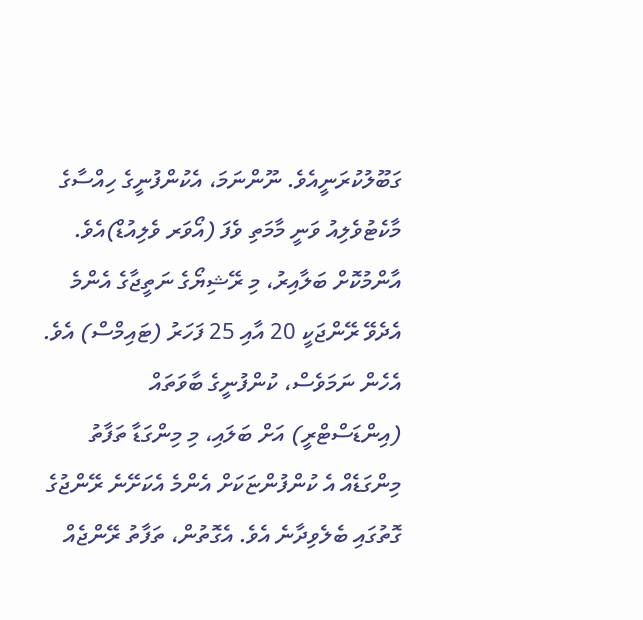ގަބޫލުކުރަނީއެވެ. ނޫންނަމަ، އެކުންފުނީގެ ހިއްސާގެ މާކެޓުވެލިއު ވަނީ މާމަތި ވެފަ (އޯވަރ ވެލިއުޑް)އެވެ.
އާންމުކޮށް ބަލާއިރު، މި ރޭޝިޔޯގެ ނަތީޖާގެ އެންމެ އެދެވޭ ރޭންޖަކީ 20 އާއި 25 ފަހަރު (ޓައިމްސް) އެވެ. އެހެން ނަމަވެސް، ކުންފުނީގެ ބާވަތައް (އިންޑަސްޓްރީ) އަށް ބަލައި، މި މިންގަޑާ ތަފާތު މިންގަޑެއް އެ ކުންފުންޏަކަށް އެންމެ އެކަށޭނެ ރޭންޖުގެ ގޮތުގައި ބެލެވިދާނެ އެވެ. އެގޮތުން، ތަފާތު ރޭންޖެއް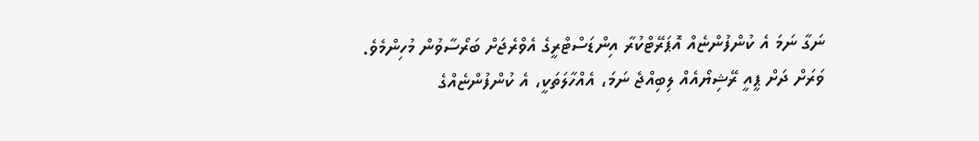ނަގާ ނަމަ އެ ކުންފުންޏެއް އޮޕަރޭޓްކުރާ އިންޑަސްޓްރީގެ އެވްރެޖަށް ބަރޯސާވުން މުހިންމެވެ.
ވަރަށް ދަށް ޕީއީ ރޭޝިޔޯއެއް ލިބިއްޖެ ނަމަ، އެއްހާލަތަކީ، އެ ކުންފުންޏެއްގެ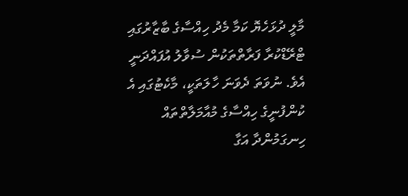މާލީ ދުޅަހެޔޮ ކަމާ މެދު ހިއްސާގެ ބާޒާރުގައި ޓްރޭޑްކުރާ ފަރާތްތަކުން ސުވާލު އުފައްދަނީ އެވެ. ނުވަތަ ދެވަނަ ހާލަތަކީ، މާކެޓުގައި އެ ކުންފުނީގެ ހިއްސާގެ މުއާމަލާތްތައް ހިނގަމުންދާ އަގާ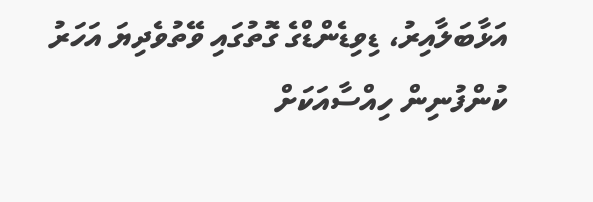އަޅާބަލާއިރު، ޑިވިޑެންޑްގެ ގޮތުގައި ވޭތުވެދިޔަ އަހަރު ކުންފުނިން ހިއްސާއަކަށް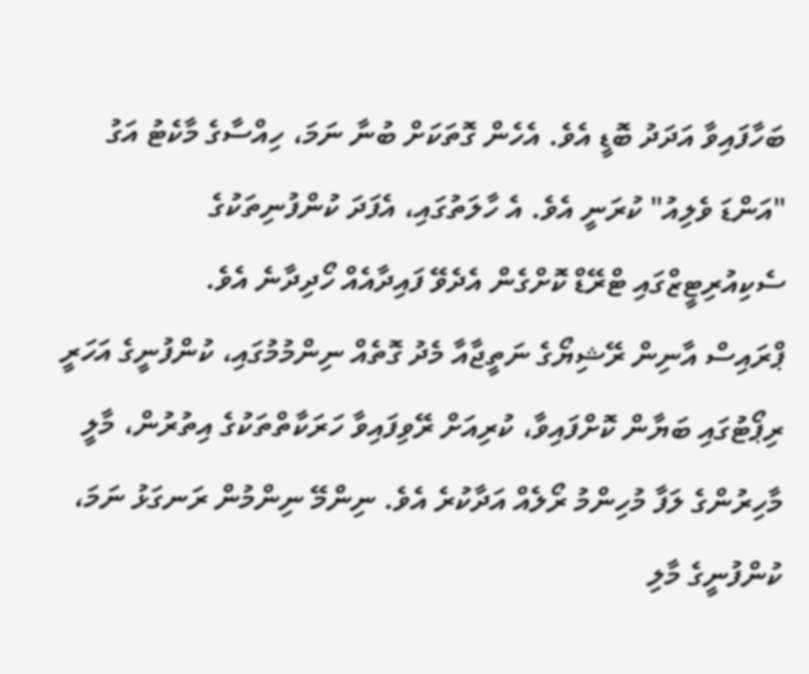ބަހާފައިވާ އަދަދު ބޮޑީ އެވެ. އެހެން ގޮތަކަށް ބުނާ ނަމަ، ހިއްސާގެ މާކެޓު އަގު "އަންޑަ ވެލިއު" ކުރަނީ އެވެ. އެ ހާލަތުގައި، އެފަދަ ކުންފުނިތަކުގެ ސެކިއުރިޓީޒްގައި ޓްރޭޑް ކޮށްގެން އެދެވޭ ފައިދާއެއް ހޯދިދާނެ އެވެ.
ޕްރައިސް އާނިން ރޭޝިޔޯގެ ނަތީޖާއާ މެދު ގޮތެއް ނިންމުމުގައި، ކުންފުނީގެ އަހަރީ ރިޕޯޓުގައި ބަޔާން ކޮށްފައިވާ، ކުރިއަށް ރޭވިފައިވާ ހަރަކާތްތަކުގެ އިތުރުން، މާލީ މާހިރުންގެ ލަފާ މުހިންމު ރޯލެއް އަދާކުރެ އެވެ. ނިންމޭ ނިންމުން ރަނގަޅު ނަމަ، ކުންފުނީގެ މާލި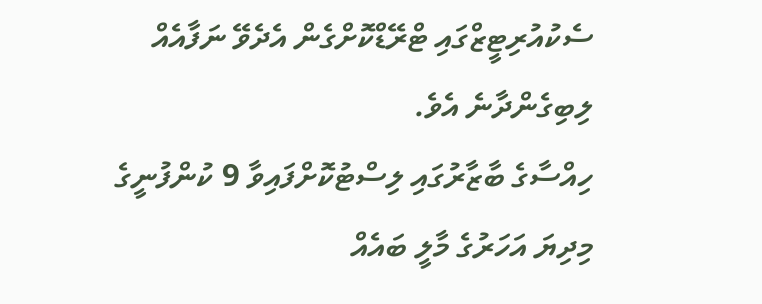ސެކުއުރިޓީޒްގައި ޓްރޭޑްކޮށްގެން އެދެވޭ ނަފާއެއް ލިބިގެންދާނެ އެވެ.
ހިއްސާގެ ބާޒާރުގައި ލިސްޓުކޮށްފައިވާ 9 ކުންފުނީގެ މިދިޔަ އަހަރުގެ މާލީ ބައެއް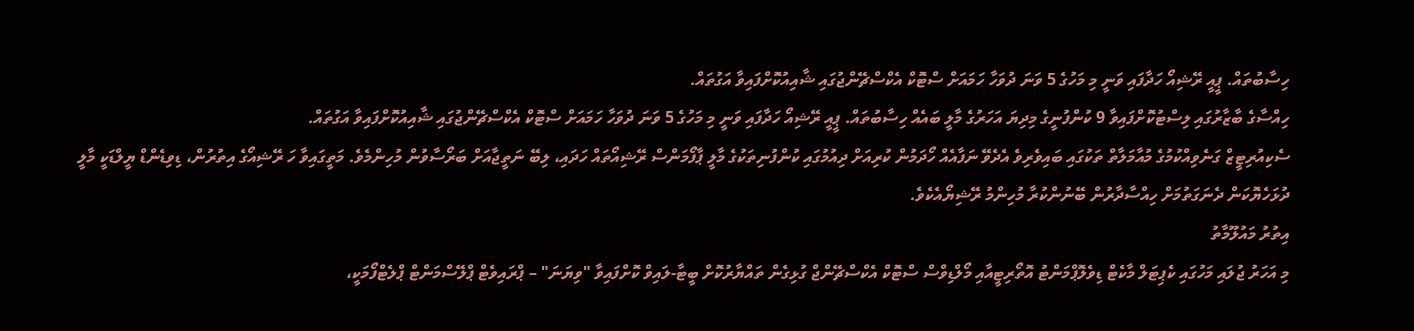ހިސާބުތައް. ޕީއީ ރޭޝިއޯ ހަދާފައި ވަނީ މި މަހުގެ 5 ވަނަ ދުވަހާ ހަމައަށް ސްޓޮކް އެކްސްޗޭންޖުގައި ޝާއިއުކޮށްފައިވާ އަގުތައް.
ހިއްސާގެ ބާޒާރުގައި ލިސްޓުކޮށްފައިވާ 9 ކުންފުނީގެ މިދިޔަ އަހަރުގެ މާލީ ބައެއް ހިސާބުތައް. ޕީއީ ރޭޝިއޯ ހަދާފައި ވަނީ މި މަހުގެ 5 ވަނަ ދުވަހާ ހަމައަށް ސްޓޮކް އެކްސްޗޭންޖުގައި ޝާއިއުކޮށްފައިވާ އަގުތައް.
ސެކިއުރިޓީޒް ގަނެވިއްކުމުގެ މުއާމަލާތް ތަކުގައި ބައިވެރިވެ އެދެވޭ ނަފާއެއް ހޯދަމުން ކުރިއަށް ދިއުމުގައި ކުންފުނިތަކުގެ މާލީ ޕާފޯމަންސް ރޭޝިއޯތައް ހަދައި، ލިބޭ ނަތީޖާއަށް ބަރޯސާވުން މުހިންމެވެ. މަތީގައިވާ ހަ ރޭޝިއޯގެ އިތުރުން، ޑިވިޑެންޑް ޔީލްޑަކީ މާލީ ދުޅަހެޔޮކަން ދެނަގަތުމަށް ހިއްސާދާރުން ބޭނުންކުރާ މުހިންމު ރޭޝިޔޯއެކެވެ.
އިތުރު މައުލޫމާތު
މި އަހަރު ޖުލައި މަހުގައި ކެޕިޓަލް މާކެޓް ޑިވެލޮޕްމަންޓު އޮތޯރިޓީއާއި މޯލްޑިވްސް ސްޓޮކް އެކްސްޗޭންޖް ގުޅިގެން ތައްޔާރުކޮށް ބީޓާ-ލައިވް ކޮށްފައިވާ "ވިޔަނަ" – ޕްރައިވެޓް ޕްލޭސްމަންޓް ޕްލެޓްފޯމަކީ،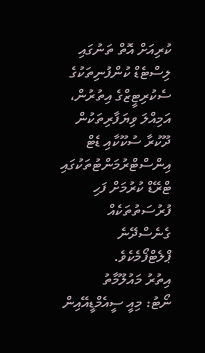ކުރިއަށް އޮތް ތަނުގައި ލިސްޓެޑް ކުންފުނިތަކުގެ ސެކުރިޓީޒްގެ އިތުރުން، އަމިއްލަ ވިޔަފާރިތަކުން ދޫކުރާ ސުކޫކާއި ޑެޓް އިންސްޓްރުމަންޓުތަކުގައި ޓްރޭޑް ކުރުމަށް ފަހި ފުރުސަތުތަކެއް ގެނެސްދޭނެ ޕްލެޓްފޯމެކެވެ.
އިތުރު މައުލޫމާތު
ނޯޓު: މިއީ ސީއެމްޑީއޭއިން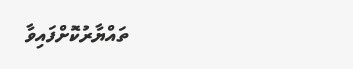ތައްޔާރުކޮށްފައިވާ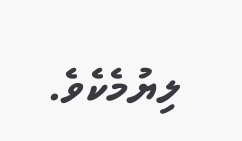ލިޔުމެކެވެ.